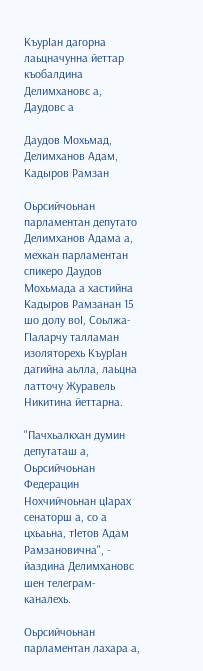КъурIан дагорна лаьцначунна йеттар къобалдина Делимхановс а, Даудовс а

Даудов Мохьмад, Делимханов Адам, Кадыров Рамзан

Оьрсийчоьнан парламентан депутато Делимханов Адама а, мехкан парламентан спикеро Даудов Мохьмада а хастийна Кадыров Рамзанан 15 шо долу воI, Соьлжа-ГIаларчу талламан изоляторехь КъурIан дагийна аьлла, лаьцна латточу Журавель Никитина йеттарна.

"Пачхьалкхан думин депутаташ а, Оьрсийчоьнан Федерацин Нохчийчоьнан цIарах сенаторш а, со а цхьаьна, тIетов Адам Рамзановична", - йаздина Делимхановс шен телеграм-каналехь.

Оьрсийчоьнан парламентан лахара а,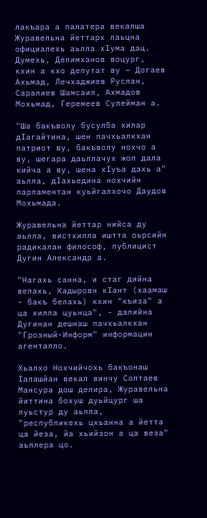лакъара а палатера векалша Журавельна йеттарх лаьцна официалехь аьлла хIума дац. Думехь, Делимханов воцург, кхин а кхо депутат ву – Догаев Ахьмад, Лечхаджиев Руслан, Саралиев Шамсаил, Ахмадов Мохьмад, Геремеев Сулейман а.

"Ша бакъволу бусулба хилар дIагайтина, шен пачхьалкхан патриот ву, бакъволу нохчо а ву, шегара даьллачух жоп дала кийча а ву, шена хIуъа дахь а" аьлла, дIахьедина нохчийн парламентан куьйгалхочо Даудов Мохьмада.

Журавельна йеттар нийса ду аьлла, вистхилла иштта оьрсийн радикалан философ, публицист Дугин Александр а.

"Нагахь санна, и стаг дийна велахь, Кадыровн кIант (хаамаш - бакъ белахь) кхин "къиза" а ца хилла цуьнца", - далийна Дугинан дешнаш пачхьалкхан "Грозный-Информ" информацин агенталло.

Хьалхо Нохчийчохь бакъонаш Iалашйан векал винчу Солтаев Мансура дош делира, Журавельна йиттина бохуш дуьйцург ша луьстур ду аьлла, "республикехь цхьанна а йетта ца йеза, йа хьийзон а ца веза" аьллера цо.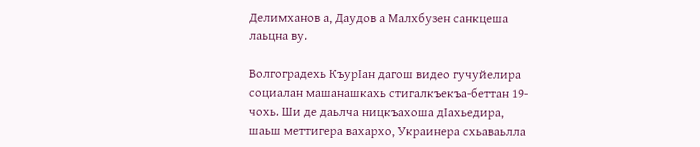Делимханов а, Даудов а Малхбузен санкцеша лаьцна ву.

Волгоградехь КъурIан дагош видео гучуйелира социалан машанашкахь стигалкъекъа-беттан 19-чохь. Ши де даьлча ницкъахоша дIахьедира, шаьш меттигера вахархо, Украинера схьаваьлла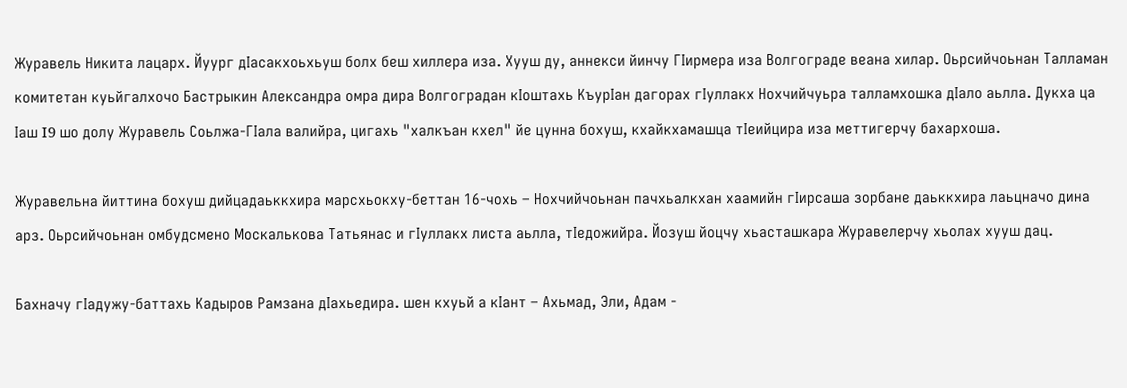Журавель Никита лацарх. Йуург дIасакхоьхьуш болх беш хиллера иза. Хууш ду, аннекси йинчу ГIирмера иза Волгограде веана хилар. Оьрсийчоьнан Талламан комитетан куьйгалхочо Бастрыкин Александра омра дира Волгоградан кIоштахь КъурIан дагорах гIуллакх Нохчийчуьра талламхошка дIало аьлла. Дукха ца Iаш I9 шо долу Журавель Соьлжа-ГIала валийра, цигахь "халкъан кхел" йе цунна бохуш, кхайкхамашца тIеийцира иза меттигерчу бахархоша.

Журавельна йиттина бохуш дийцадаьккхира марсхьокху-беттан 16-чохь – Нохчийчоьнан пачхьалкхан хаамийн гIирсаша зорбане даьккхира лаьцначо дина арз. Оьрсийчоьнан омбудсмено Москалькова Татьянас и гIуллакх листа аьлла, тIедожийра. Йозуш йоцчу хьасташкара Журавелерчу хьолах хууш дац.

Бахначу гIадужу-баттахь Кадыров Рамзана дIахьедира. шен кхуьй а кIант – Ахьмад, Эли, Адам -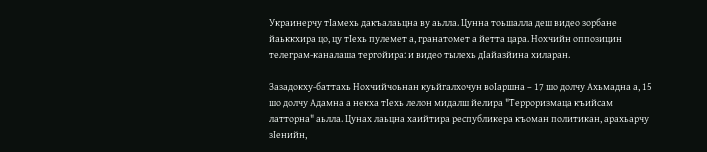Украинерчу тIамехь дакъалаьцна ву аьлла. Цунна тоьшалла деш видео зорбане йаьккхира цо, цу тIехь пулемет а, гранатомет а йетта цара. Нохчийн оппозицин телеграм-каналаша тергойира: и видео тылехь дIайазйина хиларан.

Зазадокху-баттахь Нохчийчоьнан куьйгалхочун воIаршна – 17 шо долчу Ахьмадна а, 15 шо долчу Адамна а некха тIехь лелон мидалш йелира "Терроризмаца къийсам латторна" аьлла. Цунах лаьцна хаийтира республикера къоман политикан, арахьарчу зIенийн,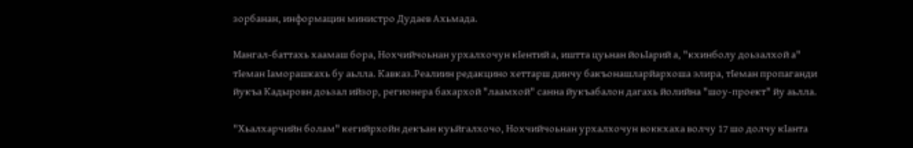зорбанан, информацин министро Дудаев Ахьмада.

Мангал-баттахь хаамаш бора, Нохчийчоьнан урхалхочун кIентий а, иштта цуьнан йоьIарий а, "кхинболу доьзалхой а" тIеман Iаморашкахь бу аьлла. Кавказ.Реалиин редакцино хеттарш динчу бакъонашларйархоша элира, тIеман пропаганди йукъа Кадыровн доьзал ийзор, регионера бахархой "лаамхой" санна йукъабалон дагахь йолийна "шоу-проект" йу аьлла.

"Хьалхарчийн болам" кегийрхойн декъан куьйгалхочо, Нохчийчоьнан урхалхочун воккхаха волчу 17 шо долчу кIанта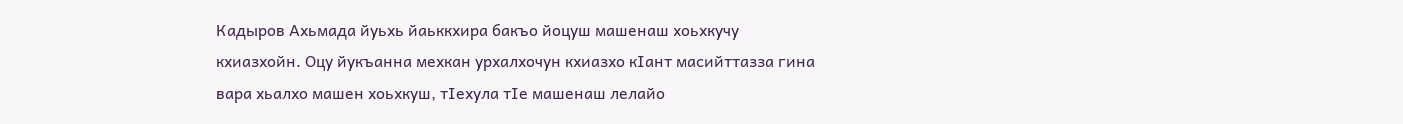Кадыров Ахьмада йуьхь йаьккхира бакъо йоцуш машенаш хоьхкучу кхиазхойн. Оцу йукъанна мехкан урхалхочун кхиазхо кIант масийттазза гина вара хьалхо машен хоьхкуш, тIехула тIе машенаш лелайо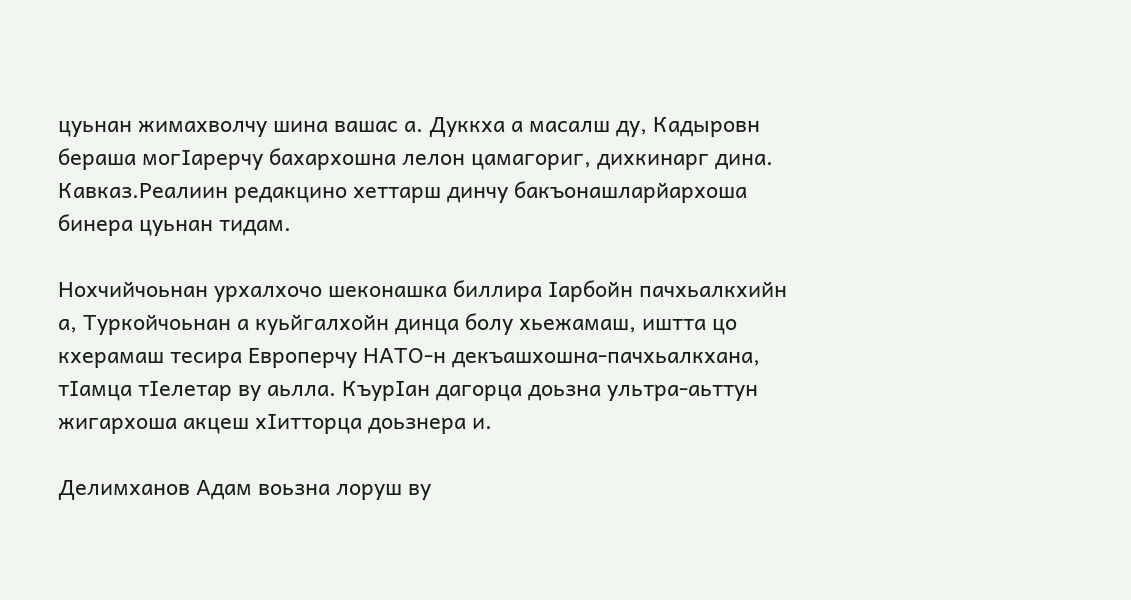цуьнан жимахволчу шина вашас а. Дуккха а масалш ду, Кадыровн бераша могIарерчу бахархошна лелон цамагориг, дихкинарг дина. Кавказ.Реалиин редакцино хеттарш динчу бакъонашларйархоша бинера цуьнан тидам.

Нохчийчоьнан урхалхочо шеконашка биллира Iарбойн пачхьалкхийн а, Туркойчоьнан а куьйгалхойн динца болу хьежамаш, иштта цо кхерамаш тесира Европерчу НАТО-н декъашхошна-пачхьалкхана, тIамца тIелетар ву аьлла. КъурIан дагорца доьзна ультра-аьттун жигархоша акцеш хIитторца доьзнера и.

Делимханов Адам воьзна лоруш ву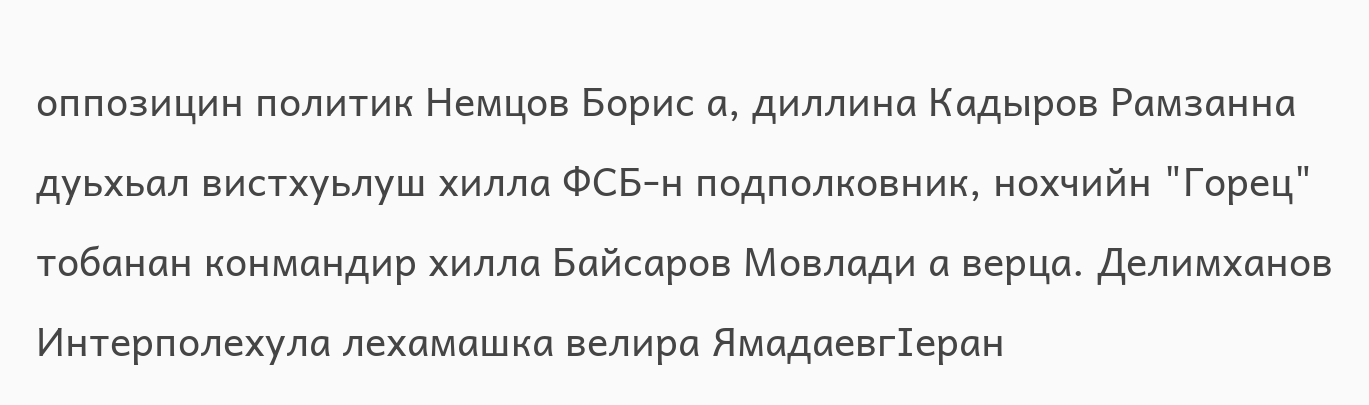оппозицин политик Немцов Борис а, диллина Кадыров Рамзанна дуьхьал вистхуьлуш хилла ФСБ-н подполковник, нохчийн "Горец" тобанан конмандир хилла Байсаров Мовлади а верца. Делимханов Интерполехула лехамашка велира ЯмадаевгIеран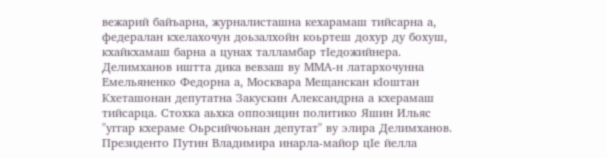вежарий байъарна, журналисташна кехарамаш тийсарна а, федералан кхелахочун доьзалхойн коьртеш дохур ду бохуш, кхайкхамаш барна а цунах талламбар тIедожийнера. Делимханов иштта дика вевзаш ву ММА-н латархочунна Емельяненко Федорна а, Москвара Мещанскан кIоштан Кхеташонан депутатна Закускин Александрна а кхерамаш тийсарца. Стохка аьхка оппозицин политико Яшин Ильяс "уггар кхераме Оьрсийчоьнан депутат" ву элира Делимханов. Президенто Путин Владимира инарла-майор цIе йелла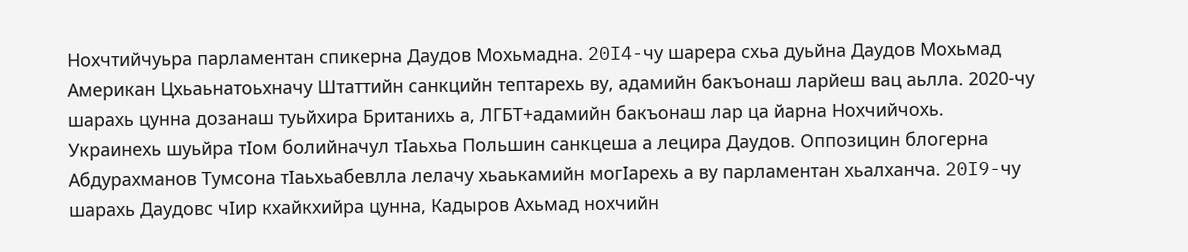Нохчтийчуьра парламентан спикерна Даудов Мохьмадна. 20I4-чу шарера схьа дуьйна Даудов Мохьмад Американ Цхьаьнатоьхначу Штаттийн санкцийн тептарехь ву, адамийн бакъонаш ларйеш вац аьлла. 2020-чу шарахь цунна дозанаш туьйхира Британихь а, ЛГБТ+адамийн бакъонаш лар ца йарна Нохчийчохь. Украинехь шуьйра тIом болийначул тIаьхьа Польшин санкцеша а лецира Даудов. Оппозицин блогерна Абдурахманов Тумсона тIаьхьабевлла лелачу хьаькамийн могIарехь а ву парламентан хьалханча. 20I9-чу шарахь Даудовс чIир кхайкхийра цунна, Кадыров Ахьмад нохчийн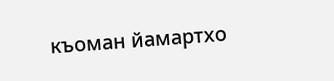къоман йамартхо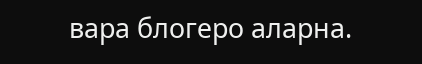вара блогеро аларна.